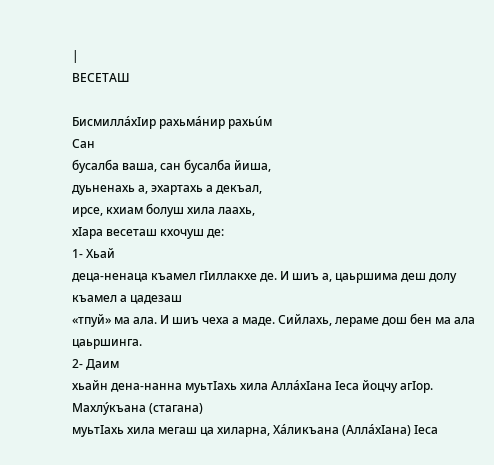|
ВЕСЕТАШ

БисмиллáхIир рахьмáнир рахьúм
Сан
бусалба ваша, сан бусалба йиша,
дуьненахь а, эхартахь а декъал,
ирсе, кхиам болуш хила лаахь,
хIара весеташ кхочуш де:
1- Хьай
деца-ненаца къамел гIиллакхе де. И шиъ а, цаьршима деш долу къамел а цадезаш
«тпуй» ма ала. И шиъ чеха а маде. Сийлахь, лераме дош бен ма ала цаьршинга.
2- Даим
хьайн дена-нанна муьтIахь хила АллáхIана Iеса йоцчу агIор. Махлýкъана (стагана)
муьтIахь хила мегаш ца хиларна, Хáликъана (АллáхIана) Iеса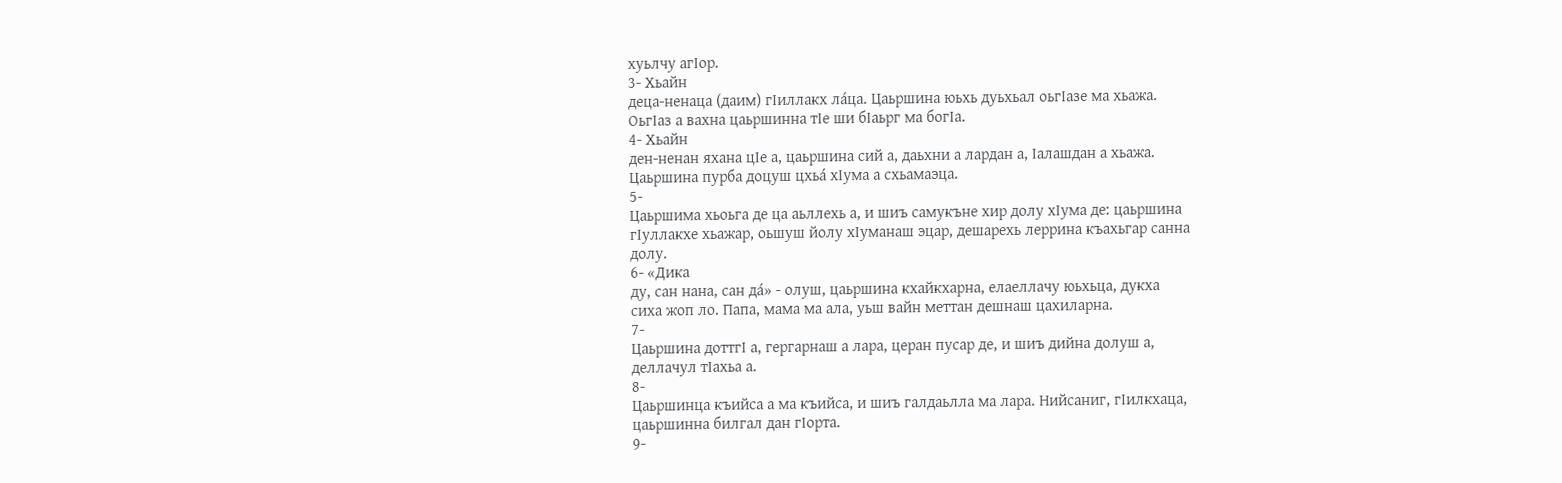хуьлчу агIор.
3- Хьайн
деца-ненаца (даим) гIиллакх лáца. Цаьршина юьхь дуьхьал оьгIазе ма хьажа.
ОьгIаз а вахна цаьршинна тIе ши бIаьрг ма богIа.
4- Хьайн
ден-ненан яхана цIе а, цаьршина сий а, даьхни а лардан а, Iалашдан а хьажа.
Цаьршина пурба доцуш цхьá хIума а схьамаэца.
5-
Цаьршима хьоьга де ца аьллехь а, и шиъ самукъне хир долу хIума де: цаьршина
гIуллакхе хьажар, оьшуш йолу хIуманаш эцар, дешарехь леррина къахьгар санна
долу.
6- «Дика
ду, сан нана, сан дá» - олуш, цаьршина кхайкхарна, елаеллачу юьхьца, дукха
сиха жоп ло. Папа, мама ма ала, уьш вайн меттан дешнаш цахиларна.
7-
Цаьршина доттгI а, гергарнаш а лара, церан пусар де, и шиъ дийна долуш а,
деллачул тIахьа а.
8-
Цаьршинца къийса а ма къийса, и шиъ галдаьлла ма лара. Нийсаниг, гIилкхаца,
цаьршинна билгал дан гIорта.
9-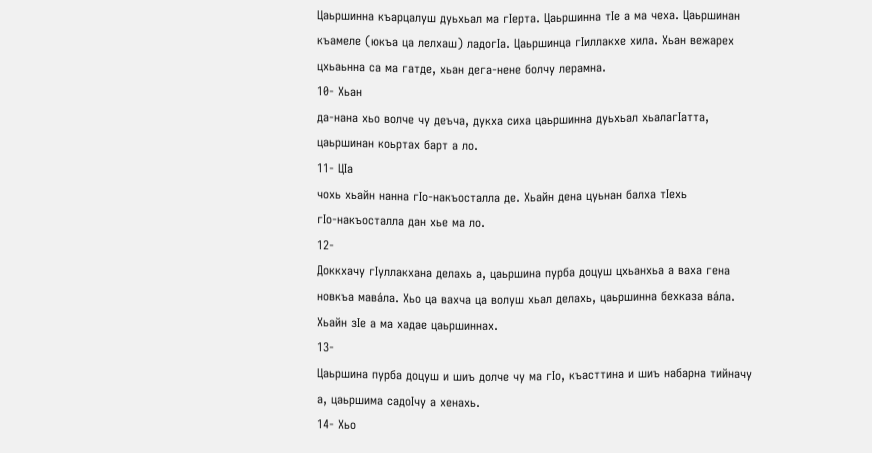Цаьршинна къарцалуш дуьхьал ма гIерта. Цаьршинна тIе а ма чеха. Цаьршинан
къамеле (юкъа ца лелхаш) ладогIа. Цаьршинца гIиллакхе хила. Хьан вежарех
цхьаьнна са ма гатде, хьан дега-нене болчу лерамна.
10- Хьан
да-нана хьо волче чу деъча, дукха сиха цаьршинна дуьхьал хьалагIатта,
цаьршинан коьртах барт а ло.
11- ЦIа
чохь хьайн нанна гIо-накъосталла де. Хьайн дена цуьнан балха тIехь
гIо-накъосталла дан хье ма ло.
12-
Доккхачу гIуллакхана делахь а, цаьршина пурба доцуш цхьанхьа а ваха гена
новкъа мавáла. Хьо ца вахча ца волуш хьал делахь, цаьршинна бехказа вáла.
Хьайн зIе а ма хадае цаьршиннах.
13-
Цаьршина пурба доцуш и шиъ долче чу ма гIо, къасттина и шиъ набарна тийначу
а, цаьршима садоIчу а хенахь.
14- Хьо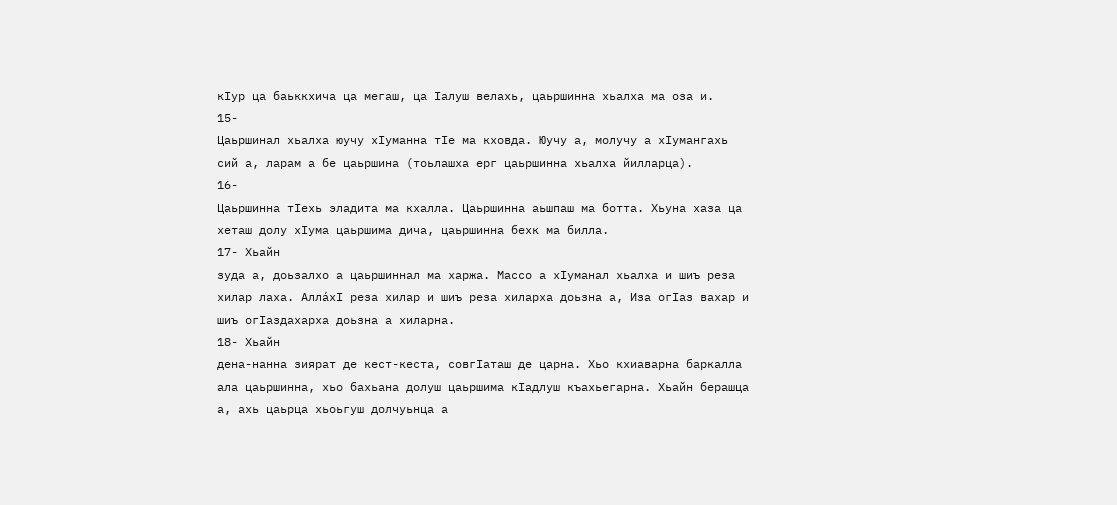кIур ца баьккхича ца мегаш, ца Iалуш велахь, цаьршинна хьалха ма оза и.
15-
Цаьршинал хьалха юучу хIуманна тIе ма кховда. Юучу а, молучу а хIумангахь
сий а, ларам а бе цаьршина (тоьлашха ерг цаьршинна хьалха йилларца).
16-
Цаьршинна тIехь эладита ма кхалла. Цаьршинна аьшпаш ма ботта. Хьуна хаза ца
хеташ долу хIума цаьршима дича, цаьршинна бехк ма билла.
17- Хьайн
зуда а, доьзалхо а цаьршиннал ма харжа. Массо а хIуманал хьалха и шиъ реза
хилар лаха. АллáхI реза хилар и шиъ реза хиларха доьзна а, Иза огIаз вахар и
шиъ огIаздахарха доьзна а хиларна.
18- Хьайн
дена-нанна зиярат де кест-кеста, совгIаташ де царна. Хьо кхиаварна баркалла
ала цаьршинна, хьо бахьана долуш цаьршима кIадлуш къахьегарна. Хьайн берашца
а, ахь цаьрца хьоьгуш долчуьнца а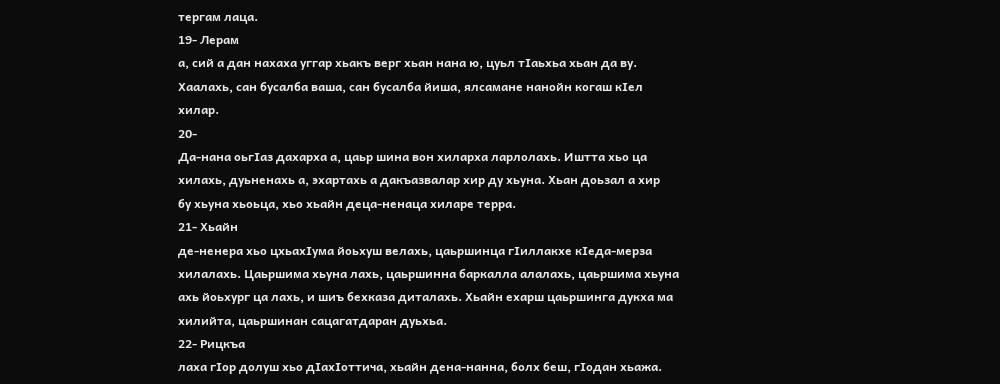тергам лаца.
19- Лерам
а, сий а дан нахаха уггар хьакъ верг хьан нана ю, цуьл тIаьхьа хьан да ву.
Хаалахь, сан бусалба ваша, сан бусалба йиша, ялсамане нанойн когаш кIел
хилар.
20-
Да-нана оьгIаз дахарха а, цаьр шина вон хиларха ларлолахь. Иштта хьо ца
хилахь, дуьненахь а, эхартахь а дакъазвалар хир ду хьуна. Хьан доьзал а хир
бу хьуна хьоьца, хьо хьайн деца-ненаца хиларе терра.
21- Хьайн
де-ненера хьо цхьахIума йоьхуш велахь, цаьршинца гIиллакхе кIеда-мерза
хилалахь. Цаьршима хьуна лахь, цаьршинна баркалла алалахь, цаьршима хьуна
ахь йоьхург ца лахь, и шиъ бехказа диталахь. Хьайн ехарш цаьршинга дукха ма
хилийта, цаьршинан сацагатдаран дуьхьа.
22- Рицкъа
лаха гIор долуш хьо дIахIоттича, хьайн дена-нанна, болх беш, гIодан хьажа.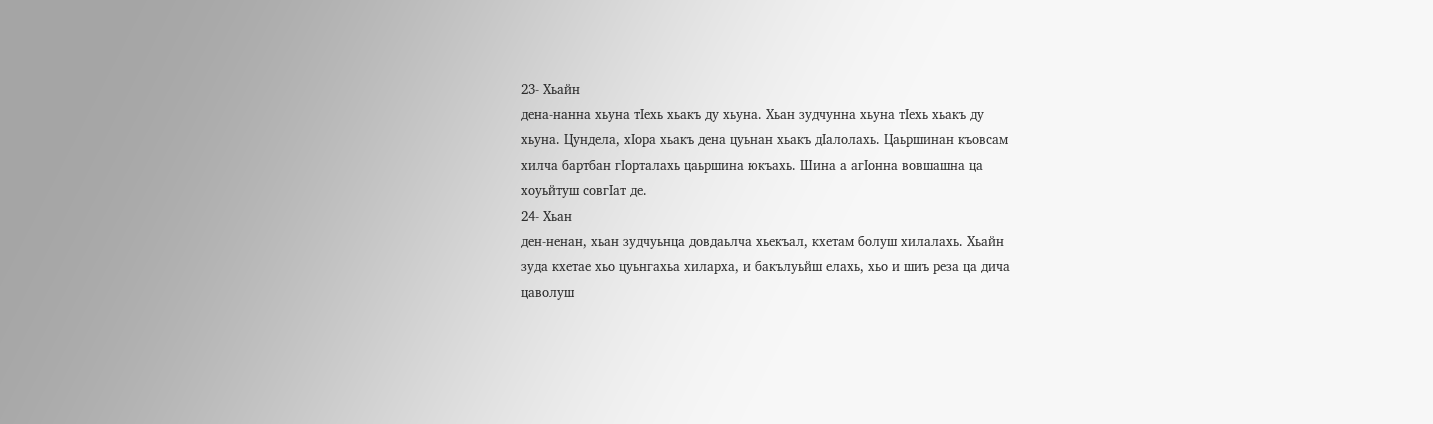23- Хьайн
дена-нанна хьуна тIехь хьакъ ду хьуна. Хьан зудчунна хьуна тIехь хьакъ ду
хьуна. Цундела, хIора хьакъ дена цуьнан хьакъ дIалолахь. Цаьршинан къовсам
хилча бартбан гIорталахь цаьршина юкъахь. Шина а агIонна вовшашна ца
хоуьйтуш совгIат де.
24- Хьан
ден-ненан, хьан зудчуьнца довдаьлча хьекъал, кхетам болуш хилалахь. Хьайн
зуда кхетае хьо цуьнгахьа хиларха, и бакълуьйш елахь, хьо и шиъ реза ца дича
цаволуш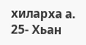хиларха а.
25- Хьан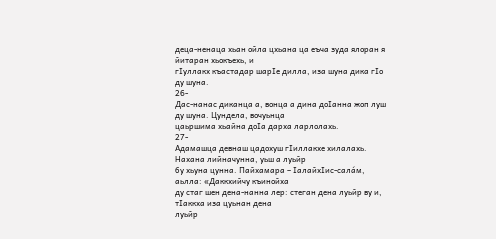деца-ненаца хьан ойла цхьана ца еъча зуда ялоран я йитаран хьокъехь, и
гIуллакх къастадар шарIе дилла, иза шуна дика гIо ду шуна.
26-
Дас-нанас диканца а, вонца а дина доIанна жоп луш ду шуна. Цундела, вочуьнца
цаьршима хьайна доIа дарха ларлолахь.
27-
Адамашца девнаш цадохуш гIиллакхе хилалахь. Нахана лийначунна, уьш а луьйр
бу хьуна цунна. Пайхамара – IалайхIис-салáм, аьлла: «Даккхийчу къинойха
ду стаг шен дена-нанна лер: стеган дена луьйр ву и, тIаккха иза цуьнан дена
луьйр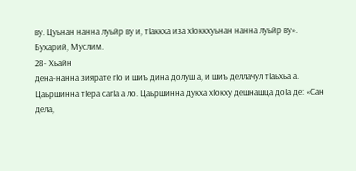ву. Цуьнан нанна луьйр ву и, тIаккха иза хIоккхуьнан нанна луьйр ву».
Бухарий, Муслим.
28- Хьайн
дена-нанна зиярате гIо и шиъ дина долуш а, и шиъ деллачул тIаьхьа а.
Цаьршинна тIера сагIа а ло. Цаьршинна дукха хIокху дешнашца доIа де: «Сан
дела,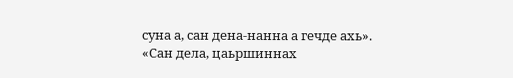суна а, сан дена-нанна а гечде ахь». «Сан дела, цаьршиннах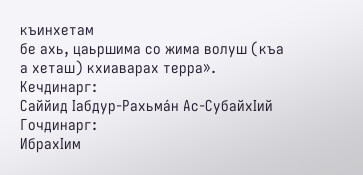къинхетам
бе ахь, цаьршима со жима волуш (къа а хеташ) кхиаварах терра».
Кечдинарг:
Саййид Iабдур-Рахьмáн Ас-СубайхIий
Гочдинарг:
ИбрахIим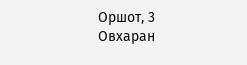Оршот, 3
Овхаран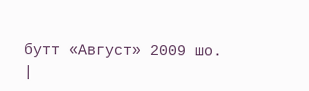бутт «Август» 2009 шо.
|